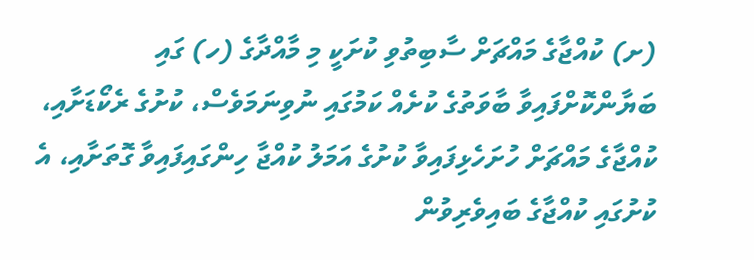(ށ) ކުއްޖާގެ މައްޗަށް ސާބިތުވި ކުށަކީ މި މާއްދާގެ (ހ) ގައި ބަޔާންކޮށްފައިވާ ބާވަތުގެ ކުށެއް ކަމުގައި ނުވިނަމަވެސް، ކުށުގެ ރެކޯޑަށާއި، ކުއްޖާގެ މައްޗަށް ހުށަހެޅިފައިވާ ކުށުގެ އަމަލު ކުއްޖާ ހިންގައިފައިވާ ގޮތަށާއި، އެ ކުށުގައި ކުއްޖާގެ ބައިވެރިވުން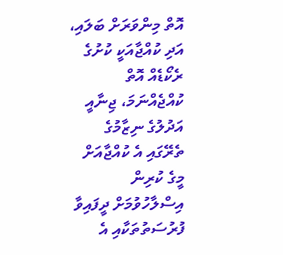އޮތް މިންވަރަށް ބަލައި، އަދި ކުއްޖާއަކީ ކުށުގެ ރެކޯޑެއް އޮތް ކުއްޖެއްނަމަ، ޖިނާއީ އަދުލުގެ ނިޒާމުގެ ތެރޭގައި އެ ކުއްޖާއަށް މީގެ ކުރިން އިސްލާހުވުމަށް ދީފައިވާ ފުރުސަތުތަކާއި އެ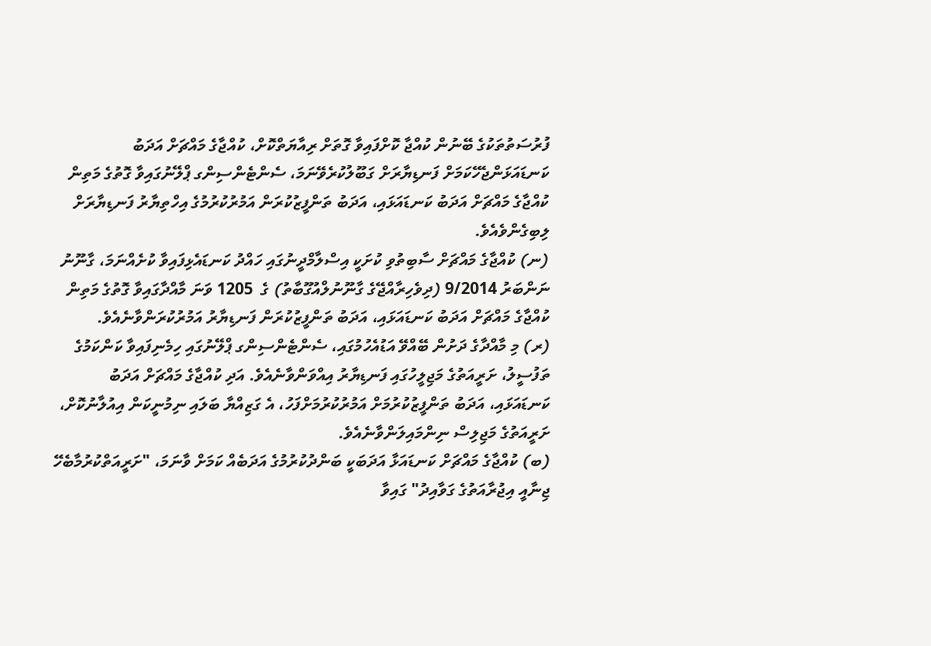ފުރުސަތުތަކުގެ ބޭނުން ކުއްޖާ ކޮށްފައިވާ ގޮތަށް ރިއާޔަތްކޮށް، ކުއްޖާގެ މައްޗަށް އަދަބު ކަނޑައަޅަންޖެހޭކަމަށް ފަނޑިޔާރަށް ގަބޫލުކުރެވޭނަމަ، ސެންޓެންސިންގ ޕްލޭނުގައިވާ ގޮތުގެ މަތިން ކުއްޖާގެ މައްޗަށް އަދަބު ކަނޑައަޅައި، އަދަބު ތަންފީޒުކުރަން އަމުރުކުރުމުގެ އިހްތިޔާރު ފަނޑިޔާރަށް ލިބިގެންވެއެވެ.
(ނ) ކުއްޖާގެ މައްޗަށް ސާބިތުވި ކުށަކީ އިސްލާމްދީނުގައި ހައްދު ކަނޑައެޅިފައިވާ ކުށެއްނަމަ، ގާނޫނު ނަންބަރު 9/2014 (ދިވެހިރާއްޖޭގެ ގާނޫނުލްއުގޫބާތު) ގެ  1205 ވަނަ މާއްދާގައިވާ ގޮތުގެ މަތިން ކުއްޖާގެ މައްޗަށް އަދަބު ކަނޑައަޅައި، އަދަބު ތަންފީޒުކުރަން ފަނޑިޔާރު އަމުރުކުރަންވާނެއެވެ.
(ރ) މި މާއްދާގެ ދަށުން ބޭއްވޭ އަޑުއެހުމުގައި، ސެންޓެންސިންގ ޕްލޭނުގައި ހިމެނިފައިވާ ކަންކަމުގެ ތަފުސީލު، ށަރީއަތުގެ މަޖިލީހުގައި ފަނޑިޔާރު އިއްވަންވާނެއެވެ. އަދި ކުއްޖާގެ މައްޗަށް އަދަބު ކަނޑައަޅައި، އަދަބު ތަންފީޒުކުރުމަށް އަމުރުކުރުމަށްފަހު، އެ ގަޒިއްޔާ ބަލައި ނިމުނީކަން އިއުލާނުކޮށް، ށަރީއަތުގެ މަޖިލިސް ނިންމައިލަންވާނެއެވެ.
(ބ) ކުއްޖާގެ މައްޗަށް ކަނޑައަޅާ އަދަބަކީ ބަންދުކުރުމުގެ އަދަބެއް ކަމަށް ވާނަމަ، "ށަރީއަތްކުރުމާބެހޭ ޖިނާއީ އިޖުރާއަތުގެ ގަވާއިދު" ގައިވާ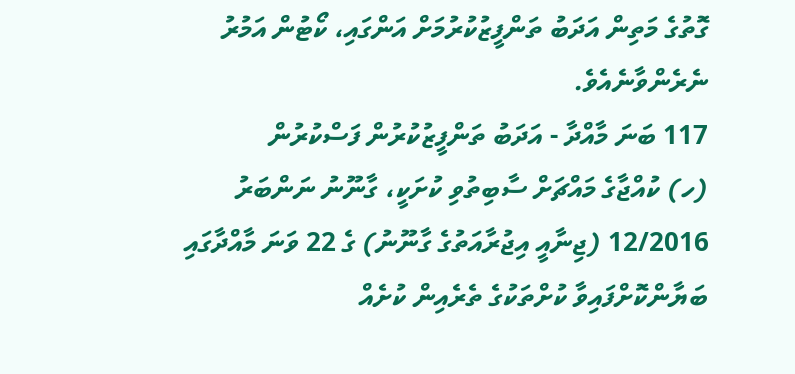ގޮތުގެ މަތިން އަދަބު ތަންފީޒުކުރުމަށް އަންގައި، ކޯޓުން އަމުރު ނެރެންވާނެއެވެ.
117 ބަނަ މާއްދާ - އަދަބު ތަންފީޒުކުރުން ފަސްކުރުން
(ހ) ކުއްޖާގެ މައްޗަށް ސާބިތުވި ކުށަކީ، ގާނޫނު ނަންބަރު 12/2016 (ޖިނާއީ އިޖުރާއަތުގެ ގާނޫނު) ގެ 22 ވަނަ މާއްދާގައި ބަޔާންކޮށްފައިވާ ކުށްތަކުގެ ތެރެއިން ކުށެއް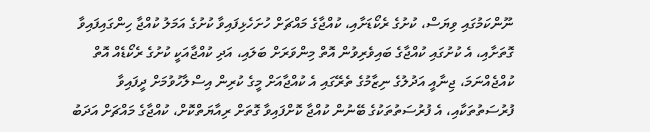ނޫންކަމުގައި ވިޔަސް، ކުށުގެ ރެކޯޑަށާއި، ކުއްޖާގެ މައްޗަށް ހުށަހެޅިފައިވާ ކުށުގެ އަމަލު ކުއްޖާ ހިންގައިފައިވާ ގޮތަށާއި، އެ ކުށުގައި ކުއްޖާގެ ބައިވެރިވުން އޮތް މިންވަރަށް ބަލައި، އަދި ކުއްޖާއަކީ ކުށުގެ ރެކޯޑެއް އޮތް ކުއްޖެއްނަމަ، ޖިނާއީ އަދުލުގެ ނިޒާމުގެ ތެރޭގައި އެ ކުއްޖާއަށް މީގެ ކުރިން އިސްލާހުވުމަށް ދީފައިވާ ފުރުސަތުތަކާއި، އެ ފުރުސަތުތަކުގެ ބޭނުން ކުއްޖާ ކޮށްފައިވާ ގޮތަށް ރިއާޔަތްކޮށް، ކުއްޖާގެ މައްޗަށް އަދަބު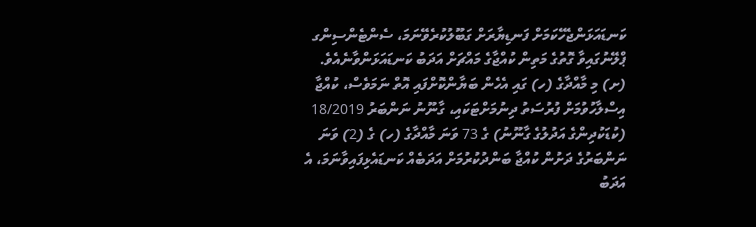ކަނޑައަޅަންޖެހޭކަމަށް ފަނޑިޔާރަށް ގަބޫލުކުރެވޭނަމަ، ސެންޓެންސިންގ ޕްލޭނުގައިވާ ގޮތުގެ މަތިން ކުއްޖާގެ މައްޗަށް އަދަބު ކަނޑައަޅަންވާނެއެވެ.
(ށ) މި މާއްދާގެ (ހ) ގައި އެހެން ބަޔާންކޮށްފައި އޮތް ނަމަވެސް، ކުއްޖާ އިސްލާހުވުމަށް ފުރުސަތު ދިނުމަށްޓަކައި، ގާނޫނު ނަންބަރު 18/2019 (ކުޑަކުދިންގެ އަދުލުގެ ގާނޫނު) ގެ 73 ވަނަ މާއްދާގެ (ހ) ގެ (2) ވަނަ ނަންބަރުގެ ދަށުން ކުއްޖާ ބަންދުކުރުމަށް އަދަބެއް ކަނޑައެޅިފައިވާނަމަ، އެ އަދަބު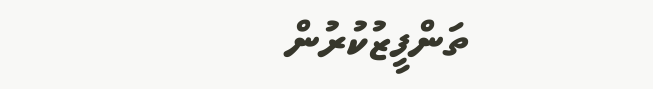ތަންފީޒުކުރުން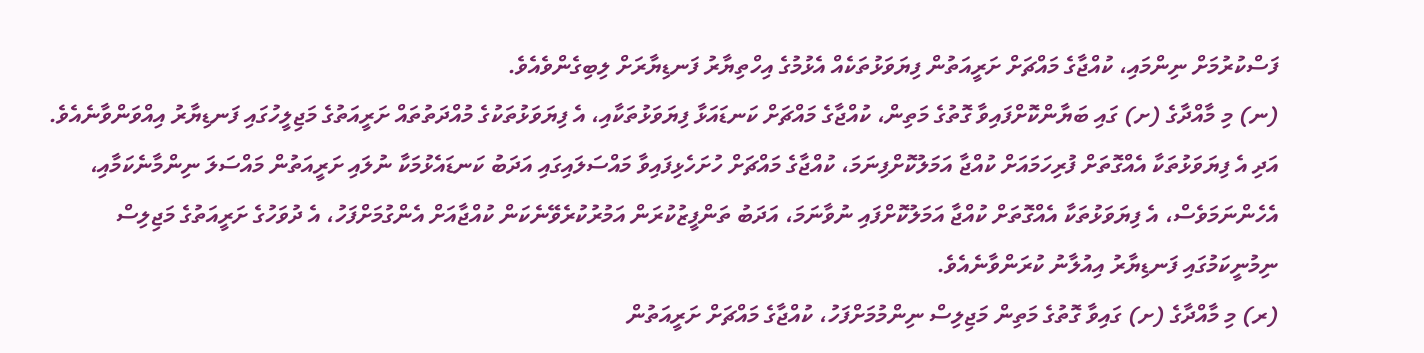ފަސްކުރުމަށް ނިންމައި، ކުއްޖާގެ މައްޗަށް ށަރީއަތުން ފިޔަވަޅުތަކެއް އެޅުމުގެ އިހްތިޔާރު ފަނޑިޔާރަށް ލިބިގެންވެއެވެ.
(ނ) މި މާއްދާގެ (ށ) ގައި ބަޔާންކޮށްފައިވާ ގޮތުގެ މަތިން، ކުއްޖާގެ މައްޗަށް ކަނޑައަޅާ ފިޔަވަޅުތަކާއި، އެ ފިޔަވަޅުތަކުގެ މުއްދަތުތައް ށަރީއަތުގެ މަޖިލީހުގައި ފަނޑިޔާރު އިއްވަންވާނެއެވެ. އަދި އެ ފިޔަވަޅުތަކާ އެއްގޮތަށް ފުރިހަމައަށް ކުއްޖާ އަމަލުކޮށްފިނަމަ، ކުއްޖާގެ މައްޗަށް ހުށަހެޅިފައިވާ މައްސަލައިގައި އަދަބު ކަނޑައެޅުމަކާ ނުލައި ށަރީއަތުން މައްސަލަ ނިންމާނެކަމާއި، އެހެންނަމަވެސް، އެ ފިޔަވަޅުތަކާ އެއްގޮތަށް ކުއްޖާ އަމަލުކޮށްފައި ނުވާނަމަ، އަދަބު ތަންފީޒުކުރަން އަމުރުކުރެވޭނެކަން ކުއްޖާއަށް އެންގުމަށްފަހު، އެ ދުވަހުގެ ށަރީއަތުގެ މަޖިލިސް ނިމުނީކަމުގައި ފަނޑިޔާރު އިއުލާނު ކުރަންވާނެއެވެ.
(ރ) މި މާއްދާގެ (ށ) ގައިވާ ގޮތުގެ މަތިން މަޖިލިސް ނިންމުމަށްފަހު، ކުއްޖާގެ މައްޗަށް ށަރީއަތުން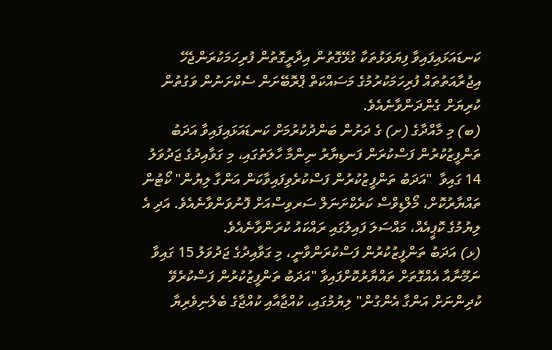ކަނޑައަޅައިފައިވާ ފިޔަވަޅުތަކާ ގުޅޭގޮތުން އިދާރީގޮތުން ފުރިހަމަކުރަންޖެހޭ އިޖުރާއަތުތައް ފުރިހަމަކުރުމުގެ މަސައްކަތް ޕްރޮބޭށަން ސެކްށަނުން ވަގުތުން ކުރިޔަށް ގެންދަންވާނެއެވެ.
(ބ) މި މާއްދާގެ (ށ) ގެ ދަށުން ބަންދުކުރުމަށް ކަނޑައަޅައިފައިވާ އަދަބު ތަންފީޒުކުރުން ފަސްކުރަން ފަނޑިޔާރު ނިންމާ ހާލަތުގައި، މި ގަވާއިދުގެ ޖަދުވަލު 14 ގައިވާ  "އަދަބު ތަންފީޒުކުރުން ފަސްކުރެވިފައިވާކަން އަންގާ ލިޔުން" ކޯޓުން ތައްޔާރުކޮށް، މޯލްޑިވްސް ކަރެކްށަނަލް ސަރވިސްއަށް ފޮނުވަންވާނެއެވެ. އަދި އެ ލިޔުމުގެ ކޮޕީއެއް، މައްސަލަ ފައިލުގައި ރައްކައު ކުރަންވާނެއެވެ.
(ޅ) އަދަބު ތަންފީޒުކުރުން ފަސްކުރަންވާނީ، މި ގަވާއިދުގެ ޖަދުވަލު 15 ގައިވާ ނަމޫނާއާ އެއްގޮތަށް ތައްޔާރުކޮށްފައިވާ "އަދަބު ތަންފީޒުކުރުން ފަސްކުރެވޭ ކުދިންނަށް އަންގާ އެންގުން" ލިޔުމުގައި، ކުއްޖާއާއި ކުއްޖާގެ ބެލެނިވެރިޔާ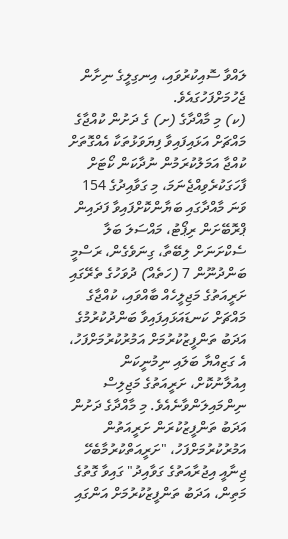ލައްވާ ސޮއިކުރުވައި، އިނގިލީގެ ނިށާން ޖެހުމަށްފަހުގައެވެ.
(ކ) މި މާއްދާގެ (ށ) ގެ ދަށުން ކުއްޖާގެ މައްޗަށް އަޅައިފައިވާ ފިޔަވަޅުތަކާ އެއްގޮތަށް ކުއްޖާ އަމަލުކުރަމުން ނުދާކަން ކޯޓަށް ފާހަގަކުރެވިއްޖެނަމަ، މި ގަވާއިދުގެ 154 ވަނަ މާއްދާގައި ބަޔާންކޮށްފައިވާ ފަދައިން ޕްރޮބޭށަން ރިޕޯޓު، މައްސަލަ ބަލާ ސެކްށަނަށް ލިބޭތާ، ގިނަވެގެން، ރަސްމީ ބަންދުނޫން 7 (ހަތެއް) ދުވަހުގެ ތެރޭގައި ށަރީއަތުގެ މަޖިލީހެއް ބާއްވައި، ކުއްޖާގެ މައްޗަށް ކަނޑައަޅައިފައިވާ ބަންދުކުރުމުގެ އަދަބު ތަންފީޒުކުރުމަށް އަމުރުކުރުމަށްފަހު، އެ ގަޒިއްޔާ ބަލައި ނިމުނީކަން އިއުލާނުކޮށް، ށަރީއަތުގެ މަޖިލިސް ނިންމައިލަންވާނެއެވެ. މި މާއްދާގެ ދަށުން އަދަބު ތަންފީޒުކުރަން ށަރީއަތުން އަމުރުކުރުމަށްފަހު، "ށަރީއަތްކުރުމާބެހޭ ޖިނާއީ އިޖުރާއަތުގެ ގަވާއިދު" ގައިވާ ގޮތުގެ މަތިން، އަދަބު ތަންފީޒުކުރުމަށް އަންގައި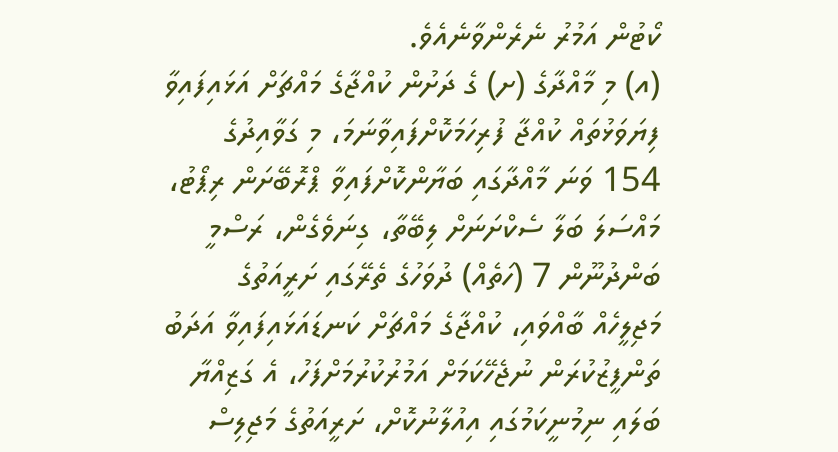ކޯޓުން އަމުރު ނެރެންވާނެއެވެ.
(އ) މި މާއްދާގެ (ށ) ގެ ދަށުން ކުއްޖާގެ މައްޗަށް އަޅައިފައިވާ ފިޔަވަޅުތައް ކުއްޖާ ފުރިހަމަކޮށްފައިވާނަމަ، މި ގަވާއިދުގެ 154 ވަނަ މާއްދާގައި ބަޔާންކޮށްފައިވާ ޕްރޮބޭށަން ރިޕޯޓު، މައްސަލަ ބަލާ ސެކްށަނަށް ލިބޭތާ، ގިނަވެގެން، ރަސްމީ ބަންދުނޫން 7 (ހަތެއް) ދުވަހުގެ ތެރޭގައި ށަރީއަތުގެ މަޖިލީހެއް ބާއްވައި، ކުއްޖާގެ މައްޗަށް ކަނޑައަޅައިފައިވާ އަދަބު ތަންފީޒުކުރަން ނުޖެހޭކަމަށް އަމުރުކުރުމަށްފަހު، އެ ގަޒިއްޔާ ބަލައި ނިމުނީކަމުގައި އިއުލާނުކޮށް، ށަރީއަތުގެ މަޖިލިސް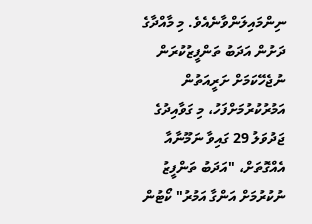ނިންމައިލަންވާނެއެވެ. މި މާއްދާގެ ދަށުން އަދަބު ތަންފީޒުކުރަން ނުޖެހޭކަމަށް ށަރީއަތުން އަމުރުކުރުމަށްފަހު، މި ގަވާއިދުގެ ޖަދުވަލު 29 ގައިވާ ނަމޫނާއާ އެއްގޮތަށް، "އަދަބު ތަންފީޒު ނުކުރުމަށް އަންގާ އަމުރު" ކޯޓުން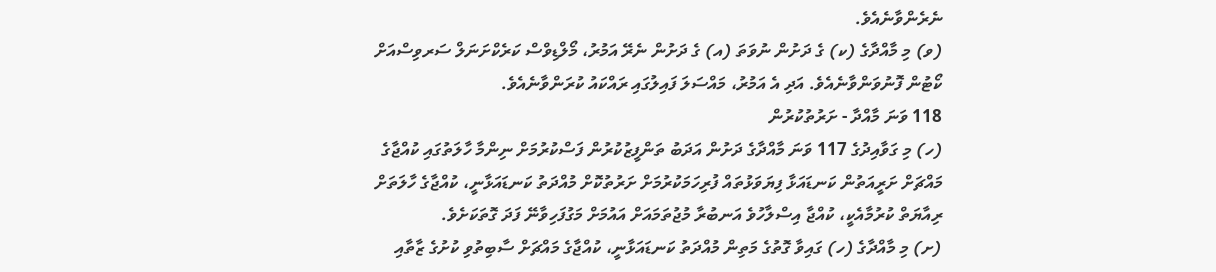ނެރެންވާނެއެވެ.
(ވ) މި މާއްދާގެ (ކ) ގެ ދަށުން ނުވަތަ (އ) ގެ ދަށުން ނެރޭ އަމުރު، މޯލްޑިވްސް ކަރެކްށަނަލް ސަރވިސްއަށް ކޯޓުން ފޮނުވަންވާނެއެވެ. އަދި އެ އަމުރު، މައްސަލަ ފައިލުގައި ރައްކައު ކުރަންވާނެއެވެ.
118 ވަނަ މާއްދާ - ށަރުތުކުރުން
(ހ) މި ގަވާއިދުގެ 117 ވަނަ މާއްދާގެ ދަށުން އަދަބު ތަންފީޒުކުރުން ފަސްކުރުމަށް ނިންމާ ހާލަތުގައި ކުއްޖާގެ މައްޗަށް ށަރީއަތުން ކަނޑައަޅާ ފިޔަވަޅުތައް ފުރިހަމަކުރުމަށް ށަރުތުކޮށް މުއްދަތު ކަނޑައަޅާނީ، ކުއްޖާގެ ހާލަތަށް ރިއާޔަތް ކުރުމާއެކީ، ކުއްޖާ އިސްލާހުވެ އަނބުރާ މުޖުތަމައަށް އައުމަށް މަގުފަހިވާނޭ ފަދަ ގޮތަކަށެވެ.
(ށ) މި މާއްދާގެ (ހ) ގައިވާ ގޮތުގެ މަތިން މުއްދަތު ކަނޑައަޅާނީ، ކުއްޖާގެ މައްޗަށް ސާބިތުވި ކުށުގެ ޒާތާއި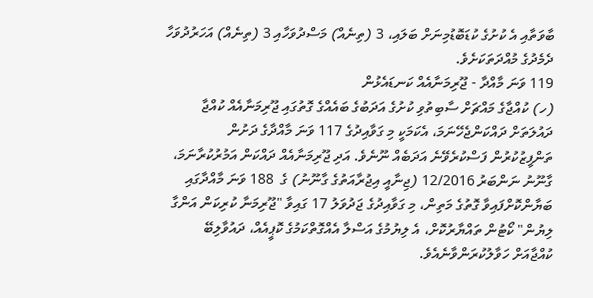ބާވަތާއި އެ ކުށުގެ ކުޑަބޮޑުމިނަށް ބަލައި، 3 (ތިނެއް) މަސްދުވަހާއި 3 (ތިނެއް) އަހަރުދުވަހާ ދެމެދުގެ މުއްދަތަކަށެވެ.
119 ވަނަ މާއްދާ - ޖޫރިމަނާއެއް ކަނޑައެޅުން
(ހ) ކުއްޖާގެ މައްޗަށް ސާބިތުވި ކުށުގެ އަދަބުގެ ބައެއްގެ ގޮތުގައި ޖޫރިމަނާއެއް ކުއްޖާ ދައުލަތަށް ދައްކަންޖެހޭނަމަ، އެކަމަކީ މި ގަވާއިދުގެ 117 ވަނަ މާއްދާގެ ދަށުން ތަންފީޒުކުރުން ފަސްކުރެވޭނެ އަދަބެއް ނޫނެވެ. އަދި ޖޫރިމަނާއެއް ދައްކަން އަމުރުކުރާނަމަ، ގާނޫނު ނަންބަރު 12/2016 (ޖިނާއީ އިޖުރާއަތުގެ ގާނޫނު) ގެ  188 ވަނަ މާއްދާގައި ބަޔާންކޮށްފައިވާ ގޮތުގެ މަތިން، މި ގަވާއިދުގެ ޖަދުވަލު 17 ގައިވާ "ޖޫރިމަނާ ކުރިކަން އަންގާ ލިޔުން" ކޯޓުން ތައްޔާރުކޮށް، އެ ލިޔުމުގެ އަސްލާ އެއްގޮތްކަމުގެ ކޮޕީއެއް، ދައުވާލިބޭ ކުއްޖާއަށް ހަވާލުކުރަންވާނެއެވެ.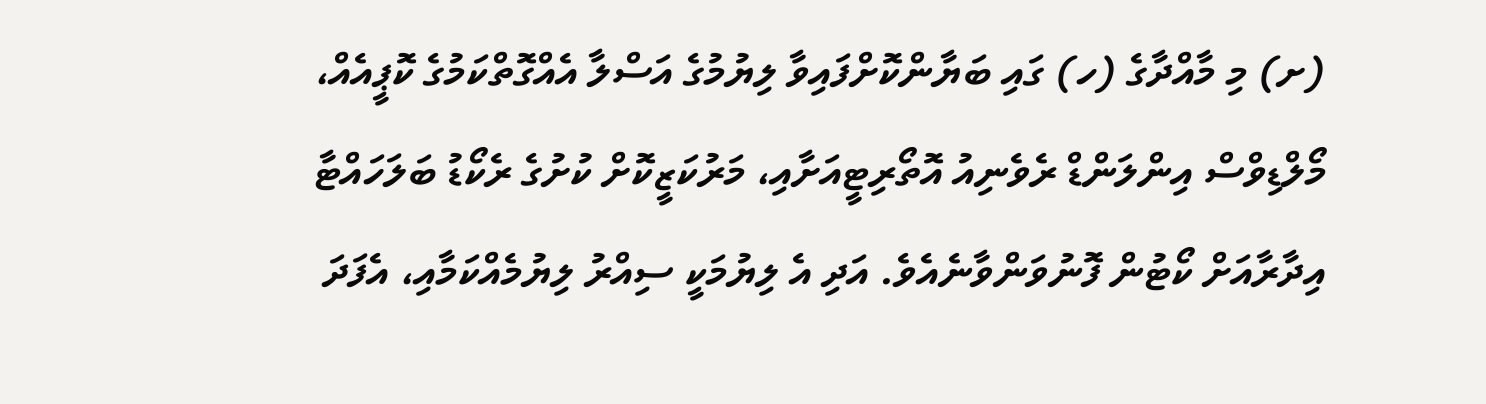(ށ) މި މާއްދާގެ (ހ) ގައި ބަޔާންކޮށްފައިވާ ލިޔުމުގެ އަސްލާ އެއްގޮތްކަމުގެ ކޮޕީއެއް، މޯލްޑިވްސް އިންލަންޑް ރެވެނިއު އޮތޯރިޓީއަށާއި، މަރުކަޒީކޮށް ކުށުގެ ރެކޯޑު ބަލަހައްޓާ އިދާރާއަށް ކޯޓުން ފޮނުވަންވާނެއެވެ. އަދި އެ ލިޔުމަކީ ސިއްރު ލިޔުމެއްކަމާއި، އެފަދަ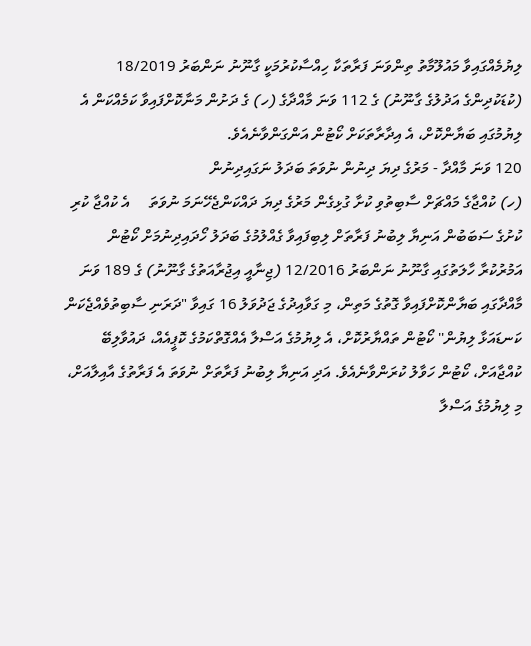ލިޔުމެއްގައިވާ މައުލޫމާތު ތިންވަނަ ފަރާތަކާ ހިއްސާކުރުމަކީ ގާނޫނު ނަންބަރު 18/2019 (ކުޑަކުދިންގެ އަދުލުގެ ގާނޫނު) ގެ 112 ވަނަ މާއްދާގެ (ހ) ގެ ދަށުން މަނާކޮށްފައިވާ ކަމެއްކަން އެ ލިޔުމުގައި ބަޔާންކޮށް، އެ އިދާރާތަކަށް ކޯޓުން އަންގަންވާނެއެވެ.
120 ވަނަ މާއްދާ - މަރުގެ ދިޔަ ދިނުން ނުވަތަ ބަދަލު ނަގައިދިނުން
(ހ) ކުއްޖާގެ މައްޗަށް ސާބިތުވި ކުށާ ގުޅިގެން މަރުގެ ދިޔަ ދައްކަންޖެހޭނަމަ ނުވަތަ     އެ ކުއްޖާ ކުރި ކުށުގެ ސަބަބުން އަނިޔާ ލިބުނު ފަރާތަށް ލިބިފައިވާ ގެއްލުމުގެ ބަދަލު ހޯދައިދިނުމަށް ކޯޓުން އަމުރުކުރާ ހާލަތުގައި ގާނޫނު ނަންބަރު 12/2016 (ޖިނާއީ އިޖުރާއަތުގެ ގާނޫނު) ގެ 189 ވަނަ މާއްދާގައި ބަޔާންކޮށްފައިވާ ގޮތުގެ މަތިން، މި ގަވާއިދުގެ ޖަދުވަލު 16 ގައިވާ "ދަރަނި ސާބިތުވެއްޖެކަން ކަނޑައަޅާ ލިޔުން'' ކޯޓުން ތައްޔާރުކޮށް، އެ ލިޔުމުގެ އަސްލާ އެއްގޮތްކަމުގެ ކޮޕީއެއް، ދައުވާލިބޭ ކުއްޖާއަށް، ކޯޓުން ހަވާލު ކުރަންވާނެއެވެ. އަދި އަނިޔާ ލިބުނު ފަރާތަށް ނުވަތަ އެ ފަރާތުގެ އާއިލާއަށް، މި ލިޔުމުގެ އަސްލާ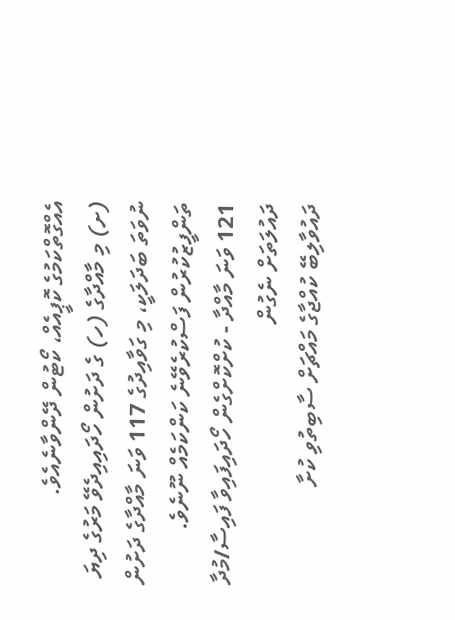އެއްގޮތްކަމުގެ ކޮޕީއެއް، ކޯޓުން ދޭންވާނެއެވެ.
(ށ) މި މާއްދާގެ (ހ) ގެ ދަށުން ހޯދައިއިދެވޭ މަރުގެ ދިޔަ ނުވަތަ ބަދަލަކީ، މި ގަވާއިދުގެ 117 ވަނަ މާއްދާގެ ދަށުން ތަންފީޒުކުރުން ފަސްކުރެވޭނެ ކަންކަމެއް ނޫނެވެ.
121 ވަނަ މާއްދާ - ކުށްކޮށްގެން ހޯދައިފައިވާ ފައިސާ/މުދާ ދައުލަތަށް ނެގުން
ދައުވާލިބޭ ކުއްޖާގެ މައްޗަށް ސާބިތުވި ކުށާ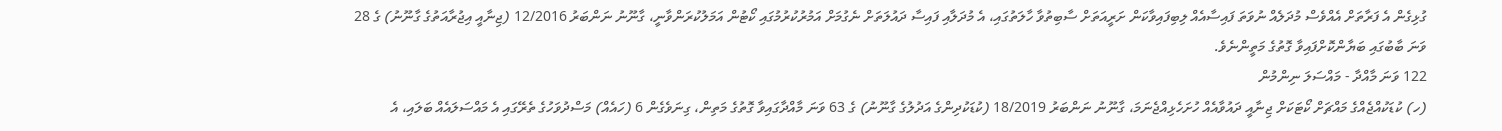ގުޅިގެން އެ ފަރާތަށް އެއްވެސް މުދަލެއް ނުވަތަ ފައިސާއެއް ލިބިފައިވާކަން ށަރީއަތަށް ސާބިތުވާ ހާލަތުގައި، އެ މުދަލާއި ފައިސާ ދައުލަތަށް ނެގުމަށް އަމުރުކުރުމުގައި ކޯޓުން އަމަލުކުރަންވާނީ، ގާނޫނު ނަންބަރު 12/2016 (ޖިނާއީ އިޖުރާއަތުގެ ގާނޫނު) ގެ 28 ވަނަ ބާބުގައި ބަޔާންކޮށްފައިވާ ގޮތުގެ މަތީންނެވެ.
122 ވަނަ މާއްދާ - މައްސަލަ ނިންމުން
(ހ) ކުޑަކުއްޖެއްގެ މައްޗަށް ކޯޓަކަށް ޖިނާއީ ދައުވާއެއް ހުށަހެޅިއްޖެނަމަ، ގާނޫނު ނަންބަރު 18/2019 (ކުޑަކުދިންގެ އަދުލުގެ ގާނޫނު) ގެ 63 ވަނަ މާއްދާގައިވާ ގޮތުގެ މަތިން، ގިނަވެގެން 6 (ހައެއް) މަސްދުވަހުގެ ތެރޭގައި އެ މައްސަލައެއް ބަލައި، އެ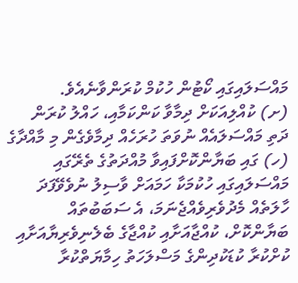މައްސަލައިގައި ކޯޓުން ހުކުމް ކުރަންވާނެއެވެ.
(ށ) ކުއްލިއަކަށް ދިމާވާ ކަންކަމާއި، ހައްލު ކުރަން ދަތި މައްސަލައެއް ނުވަތަ ހުރަހެއް ދިމާވެގެން މި މާއްދާގެ (ހ) ގައި ބަޔާންކޮށްފައިވާ މުއްދަތުގެ ތެރޭގައި މައްސަލައިގައި ހުކުމަކާ ހަމައަށް ވާސިލު ނުވެވޭފަދަ ހާލަތެއް މެދުވެރިވެއްޖެނަމަ، އެ ސަބަބުތައް ބަޔާންކޮށް، ކުއްޖާއަށާއި ކުއްޖާގެ ބެލެނިވެރިޔާއަށާއި ކުށްކުރާ ކުޑަކުދިންގެ މަސްލަހަތު ހިމާޔަތްކުރާ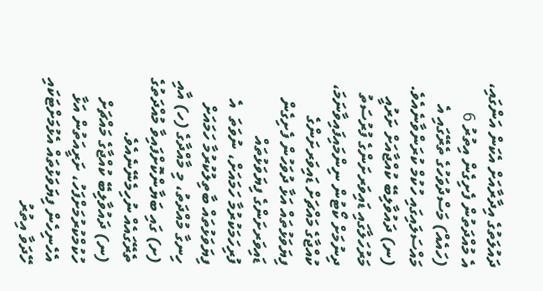ދައުލަތުގެ އިދާރާއަށް އެކަން އަންގައި، އެ މުއްދަތުން ފެށިގެން އިތުރު 6 (ހައެއް) މަސްދުވަހުގެ ތެރޭގައި އެ މައްސަލައިގައި ހުކުމް ކުރަންވާނެއެވެ.
(ނ) ދައުވާލިބޭ ކުއްޖާއަށް ށަރުއީ މަރުހަލާގައި ޑައިވަރށަންގެ ފުރުސަތު ދިނުމަށް ކޯޓުން ނިންމައިފައިވާނަމަ، ކުއްޖާގެ މައްޗަށް ޑައިވަރށަންގެ ފިޔަވަޅުތައް އަޅާ ދުވަހުން ފެށިގެން ޑައިވަރށަންގެ ފިޔަވަޅުތައް ފުރިހަމަކުރުމާ ހަމައަށް، ނުވަތަ  އެ ފިޔަވަޅުތައް ބާތިލުކުރުމާ ހަމައަށް ހިނގާ މުއްދަތު، މި މާއްދާގެ (ހ) އާއި (ށ) ގައި ބަޔާންކޮށްފައިވާ މުއްދަތުގެ ތެރޭގައެއް ނުހިމެނޭނެއެވެ.
(ނ) ދައުވާލިބޭ ކުއްޖާގެ މައްޗަށް ހުކުމްކުރުމަށްފަހު، ށަރީއަތުން އަޅާ އެހެނިހެން ފިޔަވަޅުތައް އެޅުމަށްޓަކައި ހޭދަވާ އިތުރު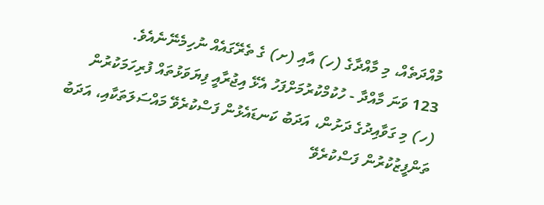މުއްދަތެއް، މި މާއްދާގެ (ހ) އާއި (ށ) ގެ ތެރޭގައެއް ނުހިމެނޭނެއެވެ.
123 ވަނަ މާއްދާ - ހުކުމްކުރުމަށްފަހު އެޅޭ އިޖުރާއީ ފިޔަވަޅުތައް ފުރިހަމަކުރުން
(ހ) މި ގަވާއިދުގެ ދަށުން، އަދަބު ކަނޑައެޅުން ފަސްކުރެވޭ މައްސަލަތަކާއި، އަދަބު ތަންފީޒުކުރުން ފަސްކުރެވޭ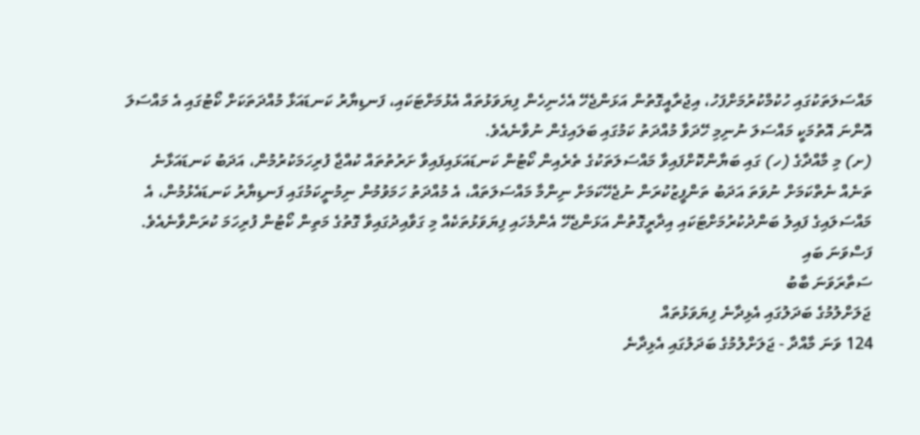މައްސަލަތަކުގައި ހުކުމްކުރުމަށްފަހު، އިޖުރާއީގޮތުން އަޅަންޖެހޭ އެހެނިހެން ފިޔަވަޅުތައް އެޅުމަށްޓަކައި، ފަނޑިޔާރު ކަނޑައަޅާ މުއްދަތަކަށް ކޯޓުގައި އެ މައްސަލަ އޮންނަ އޮތުމަކީ މައްސަލަ ނުނިމި ހޭދަވާ މުއްދަތު ކަމުގައި ބަލައިގެން ނުވާނެއެވެ.
(ށ) މި މާއްދާގެ (ހ) ގައި ބަޔާންކޮށްފައިވާ މައްސަލަތަކުގެ ތެރެއިން ކޯޓުން ކަނޑައަޅައިފައިވާ ށަރުތުތައް ކުއްޖާ ފުރިހަމަކުރުމުން، އަދަބު ކަނޑައަޅާނެ ތަނެއް ނެތްކަމަށް ނުވަތަ އަދަބު ތަންފީޒުކުރަން ނުޖެހޭކަމަށް ނިންމާ މައްސަލަތައް، އެ މުއްދަތު ހަމަވުމުން ނިމުނީކަމުގައި ފަނޑިޔާރު ކަނޑައެޅުމުން، އެ މައްސަލައިގެ ފައިލު ބަންދުކުރުމަށްޓަކައި އިދާރީގޮތުން އަޅަންޖެހޭ އެންމެހައި ފިޔަވަޅުތަކެއް މި ގަވާއިދުގައިވާ ގޮތުގެ މަތިން ކޯޓުން ފުރިހަމަ ކުރަންވާނެއެވެ.
ފަސްވަނަ ބައި
ސަތާރަވަނަ ބާބު
ޖަލަށްލުމުގެ ބަދަލުގައި އެޅިދާނެ ފިޔަވަޅުތައް
124 ވަނަ މާއްދާ - ޖަލަށްލުމުގެ ބަދަލުގައި އެޅިދާނެ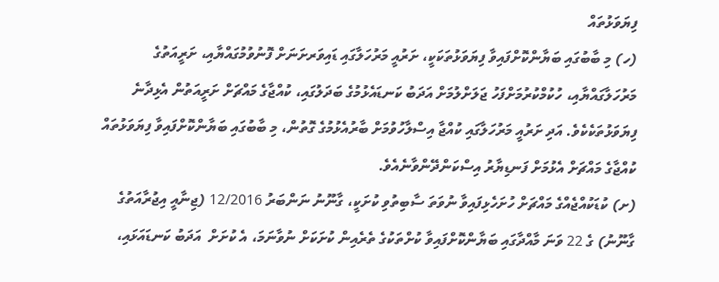ފިޔަވަޅުތައް
(ހ) މި ބާބުގައި ބަޔާންކޮށްފައިވާ ފިޔަވަޅުތަކަކީ، ށަރުއީ މަރުހަލާގައި ޑައިވަރށަނަށް ފޮނުވުމުގައްޔާއި، ށަރީއަތުގެ މަރުހަލާގައްޔާއި، ހުކުމްކުރުމަށްފަހު ޖަލަށްލުމަށް އަދަބު ކަނޑައެޅުމުގެ ބަދަލުގައި، ކުއްޖާގެ މައްޗަށް ށަރީއަތުން އެޅިދާނެ ފިޔަވަޅުތަކެކެވެ. އަދި ށަރުއީ މަރުހަލާގައި ކުއްޖާ އިސްލާހުވުމަށް ބާރުއެޅުމުގެ ގޮތުން، މި ބާބުގައި ބަޔާންކޮށްފައިވާ ފިޔަވަޅުތައް ކުއްޖާގެ މައްޗަށް އެޅުމަށް ފަނޑިޔާރު އިސްކަންދޭންވާނެއެވެ.
(ށ) ކުޑަކުއްޖެއްގެ މައްޗަށް ހުށަހެޅިފައިވާ ނުވަތަ ސާބިތުވި ކުށަކީ، ގާނޫނު ނަންބަރު 12/2016 (ޖިނާއީ އިޖުރާއަތުގެ ގާނޫނު) ގެ 22 ވަނަ މާއްދާގައި ބަޔާންކޮށްފައިވާ ކުށްތަކުގެ ތެރެއިން ކުށަކަށް ނުވާނަމަ، އެ ކުށަށް  އަދަބު ކަނޑައަޅައި،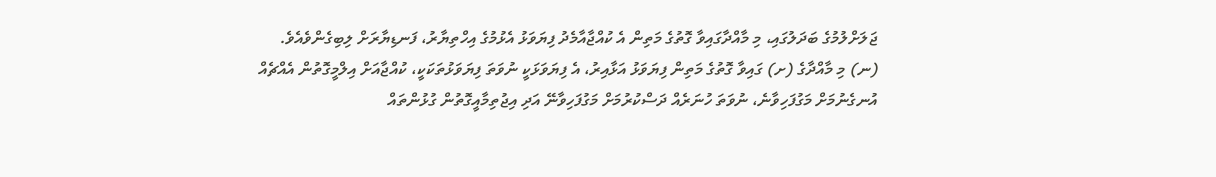ޖަލަށްލުމުގެ ބަދަލުގައި، މި މާއްދާގައިވާ ގޮތުގެ މަތިން އެ ކުއްޖާއާމެދު ފިޔަވަޅު އެޅުމުގެ އިހްތިޔާރު، ފަނޑިޔާރަށް ލިބިގެންވެއެވެ.
(ނ) މި މާއްދާގެ (ށ) ގައިވާ ގޮތުގެ މަތިން ފިޔަވަޅު އަޅާއިރު، އެ ފިޔަވަޅަކީ ނުވަތަ ފިޔަވަޅުތަކަކީ، ކުއްޖާއަށް އިލްމީގޮތުން އެއްޗެއް އުނގެނުމަށް މަގުފަހިވާނެ، ނުވަތަ ހުނަރެއް ދަސްކުރުމަށް މަގުފަހިވާނޭ އަދި އިޖުތިމާއީގޮތުން ގުޅުންތައް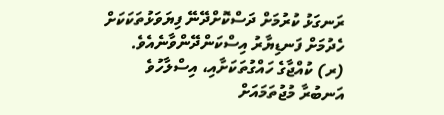ރަނގަޅު ކުރުމަށް ދަސްކޮށްދޭނޭ ފިޔަވަޅުތަކަކަށް ހެދުމަށް ފަނޑިޔާރު އިސްކަންދޭންވާނެއެވެ.
(ރ) ކުއްޖާގެ ހައްގުތަކަށާއި، އިސްލާހުވެ އަނބުރާ މުޖުތަމައަށް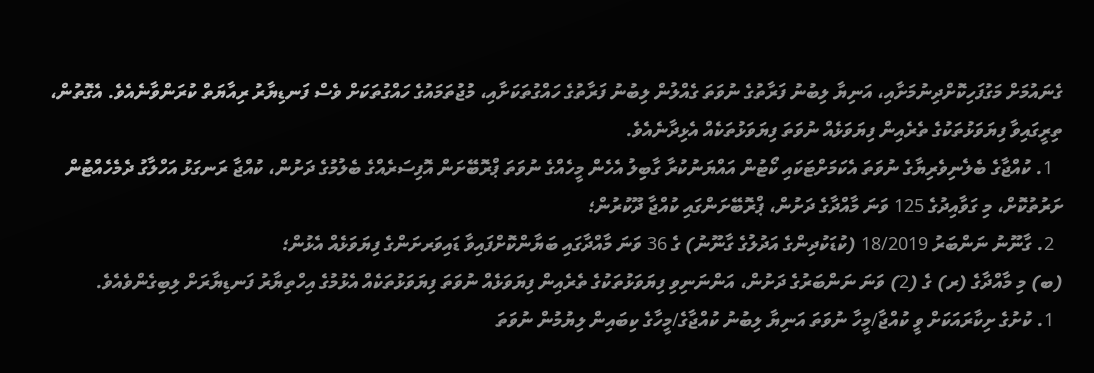ގެނައުމަށް މަގުފަހިކޮށްދިނުމަށާއި، އަނިޔާ ލިބުނު ފަރާތުގެ ނުވަތަ ގެއްލުން ލިބުނު ފަރާތުގެ ހައްގުތަކަށާއި، މުޖުތަމައުގެ ހައްގުތަކަށް ވެސް ފަނޑިޔާރު ރިއާޔަތް ކުރަންވާނެއެވެ. އެގޮތުން، ތިރީގައިވާ ފިޔަވަޅުތަކުގެ ތެރެއިން ފިޔަވަޅެއް ނުވަތަ ފިޔަވަޅުތަކެއް އެޅިދާނެއެވެ.
  1. ކުއްޖާގެ ބެލެނިވެރިޔާގެ ނުވަތަ އެކަމަށްޓަކައި ކޯޓުން އައްޔަނުކުރާ ގާބިލު އެހެން މީހެއްގެ ނުވަތަ ޕްރޮބޭށަން އޮފިސަރެއްގެ ބެލުމުގެ ދަށުން، ކުއްޖާ ރަނގަޅު އަހްލާގު ދެމެހެއްޓުން ށަރުތުކޮށް، މި ގަވާއިދުގެ 125 ވަނަ މާއްދާގެ ދަށުން، ޕްރޮބޭށަންގައި ކުއްޖާ ދޫކުރުން؛
  2. ގާނޫނު ނަންބަރު 18/2019 (ކުޑަކުދިންގެ އަދުލުގެ ގާނޫނު) ގެ 36 ވަނަ މާއްދާގައި ބަޔާންކޮށްފައިވާ ޑައިވަރށަންގެ ފިޔަވަޅެއް އެޅުން؛
(ބ) މި މާއްދާގެ (ރ) ގެ (2) ވަނަ ނަންބަރުގެ ދަށުން، އަންނަނިވި ފިޔަވަޅުތަކުގެ ތެރެއިން ފިޔަވަޅެއް ނުވަތަ ފިޔަވަޅުތަކެއް އެޅުމުގެ އިހްތިޔާރު ފަނޑިޔާރަށް ލިބިގެންވެއެވެ.
  1. ކުށުގެ ށިކާރައަކަށް ވީ ކުއްޖާ/މީހާ ނުވަތަ އަނިޔާ ލިބުނު ކުއްޖާގެ/މީހާގެ ކިބައިން ލިޔުމުން ނުވަތަ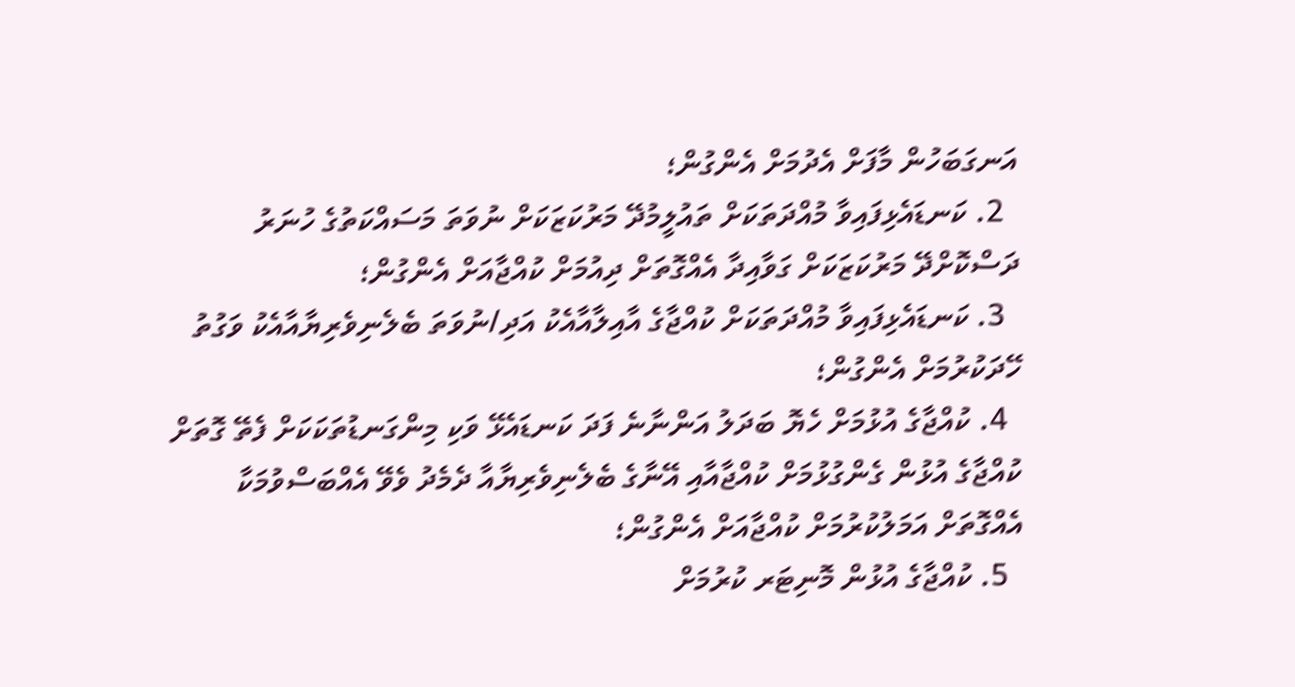އަނގަބަހުން މާފަށް އެދުމަށް އެންގުން؛
  2. ކަނޑައެޅިފައިވާ މުއްދަތަކަށް ތައުލީމުދޭ މަރުކަޒަކަށް ނުވަތަ މަސައްކަތުގެ ހުނަރު ދަސްކޮށްދޭ މަރުކަޒަކަށް ގަވާއިދާ އެއްގޮތަށް ދިއުމަށް ކުއްޖާއަށް އެންގުން؛
  3. ކަނޑައެޅިފައިވާ މުއްދަތަކަށް ކުއްޖާގެ އާއިލާއާއެކު އަދި/ނުވަތަ ބެލެނިވެރިޔާއާއެކު ވަގުތު ހޭދަކުރުމަށް އެންގުން؛
  4. ކުއްޖާގެ އުޅުމަށް ހެޔޮ ބަދަލު އަންނާނެ ފަދަ ކަނޑައެޅޭ ވަކި މިންގަނޑުތަކަކަށް ފެތޭ ގޮތަށް ކުއްޖާގެ އުޅުން ގެންގުޅުމަށް ކުއްޖާއާއި އޭނާގެ ބެލެނިވެރިޔާއާ ދެމެދު ވެވޭ އެއްބަސްވުމަކާ އެއްގޮތަށް އަމަލުކުރުމަށް ކުއްޖާއަށް އެންގުން؛
  5. ކުއްޖާގެ އުޅުން މޮނިޓަރ ކުރުމަށް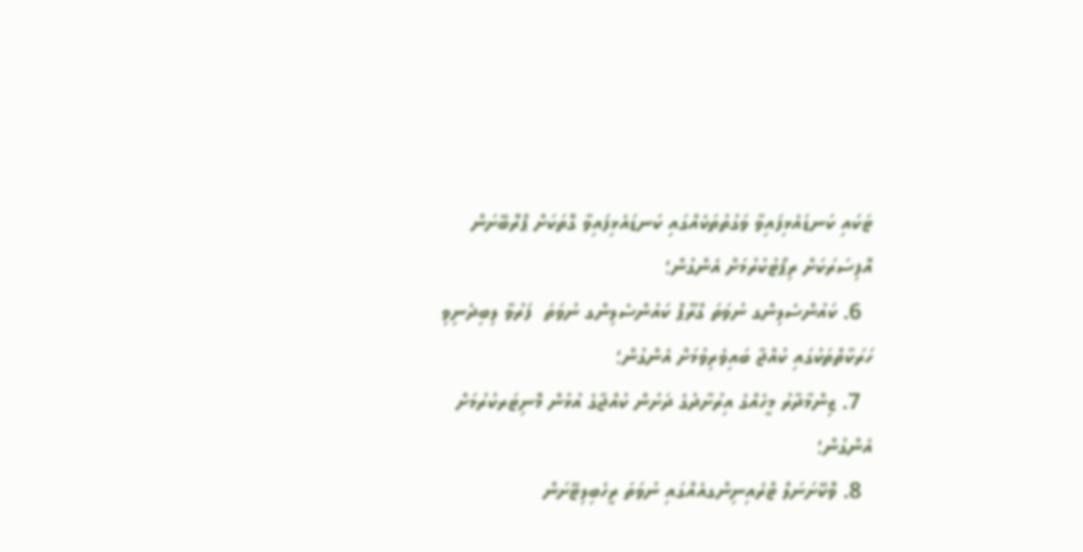ޓަކައި ކަނޑައެޅިފައިވާ ވަގުތުތަކެއްގައި ކަނޑައެޅިފައިވާ ގޮތަކަށް ޕްރޮބޭށަން އޮފިސަރަކަށް ރިޕޯޓުކުރުމަށް އެންގުން؛
  6. ކައުންސެލިންގ ނުވަތަ ގްރޫޕް ކައުންސެލިންގ ނުވަތަ  ފަރުވާ ލިބިދެނިވި ހަރަކާތްތަކުގައި ކުއްޖާ ބައިވެރިވުމަށް އެންގުން؛
  7. ޒިންމާދާރު މީހެއްގެ އިރުށާދުގެ ދަށުން ކުއްޖާގެ އުޅުން މޮނިޓަރކުރުމަށް އެންގުން؛
  8. ވޮކޭށަނަލް ޓްރެއިނިންގއެއްގައި ނުވަތަ ރީހެބިލިޓޭށަން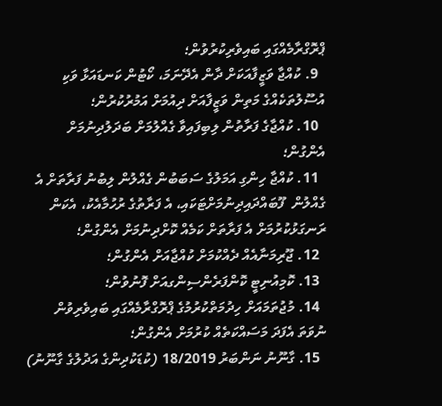ޕްރޮގްރާމެއްގައި ބައިވެރިކުރުވުން؛
  9. ކުއްޖާ ވަޒީފާއަކަށް ދާން އެދޭނަމަ، ކޯޓުން ކަނޑައަޅާ ވަކި އުސޫލުތަކެއްގެ މަތިން ވަޒީފާއަށް ދިއުމަށް އަމުރުކުރުން؛
  10. ކުއްޖާގެ ފަރާތުން ލިބިފައިވާ ގެއްލުމަށް ބަދަލުދިނުމަށް އެންގުން؛
  11. ކުއްޖާ ހިންގި އަމަލުގެ ސަބަބުން ގެއްލުން ލިބުނު ފަރާތަށް އެ ގެއްލުން  ފޫބައްދައިދިނުމަށްޓަކައި، އެ ފަރާތުގެ ރުހުމާއެކު، އެކަން ރަނގަޅުކުރުމަށް އެ ފަރާތަށް ކަމެއް ކޮށްދިނުމަށް އެންގުން؛
  12. ޖޫރިމަނާއެއް ދެއްކުމަށް ކުއްޖާއަށް އެންގުން؛
  13. ކޮމިއުނިޓީ ކޮންފަރެންސިންގއަށް ފޮނުވުން؛
  14. މުޖުތަމައަށް ހިދުމަތްކުރުމުގެ ޕްރޮގްރާމެއްގައި ބައިވެރިވުން ނުވަތަ އެފަދަ މަސައްކަތެއް ކުރުމަށް އެންގުން؛
  15. ގާނޫނު ނަންބަރު 18/2019 (ކުޑަކުދިންގެ އަދުލުގެ ގާނޫނު)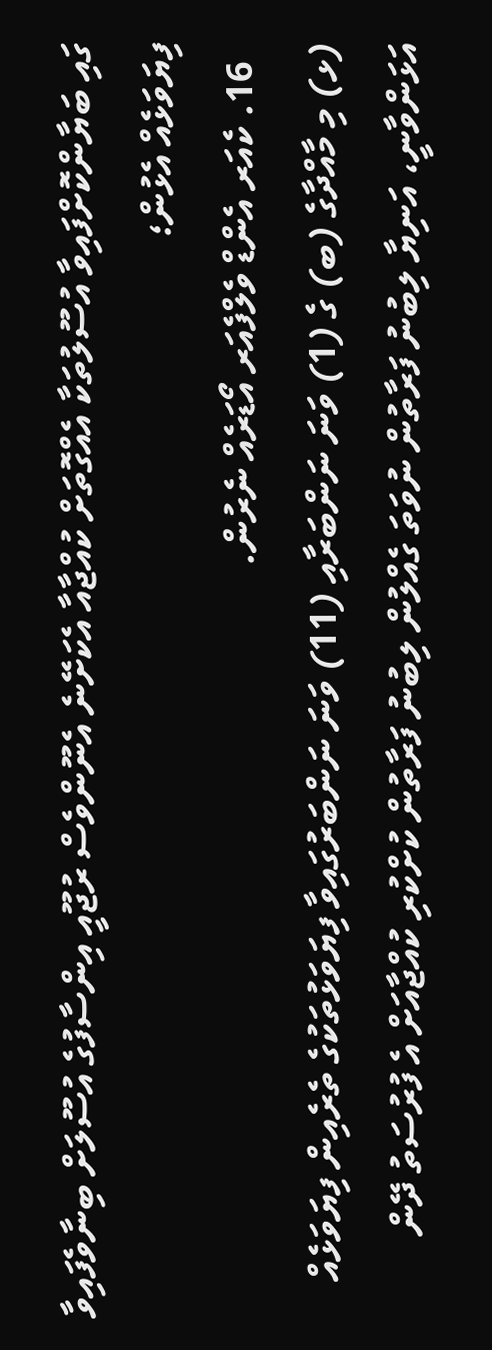ގައި ބަޔާންކޮށްފައިވާ އުސޫލުތަކާ އެއްގޮތަށް ކުއްޖާއާ އެކަށޭނެ އެނޫންވެސް ރުޖޫއީ އިންސާފުގެ އުސޫލަށް ބިނާވެފައިވާ ފިޔަވަޅެއް އެޅުން؛
  16. ކެއަރ އެންޑް ވެލްފެއަރ އޯޑަރެއް ނެރުން.
(ޅ) މި މާއްދާގެ (ބ) ގެ (1) ވަނަ ނަންބަރާއި (11) ވަނަ ނަންބަރުގައިވާ ފިޔަވަޅުތަކުގެ ތެރެއިން ފިޔަވަޅެއް އަޅަންވާނީ، އަނިޔާ ލިބުނު ފަރާތުން ނުވަތަ ގެއްލުން ލިބުނު ފަރާތުން ކުށްކުރި ކުއްޖާއަށް އެ ފުރުސަތު ދޭން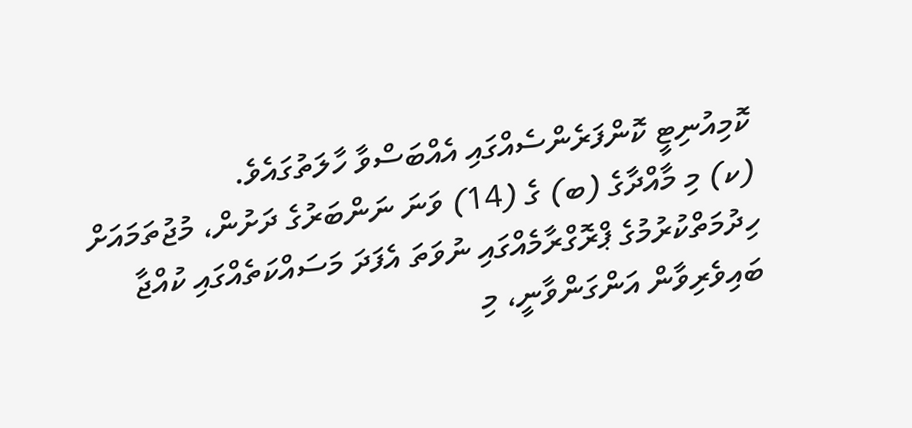ކޮމިއުނިޓީ ކޮންފަރެންސެއްގައި އެއްބަސްވާ ހާލަތުގައެވެ.
(ކ) މި މާއްދާގެ (ބ) ގެ (14) ވަނަ ނަންބަރުގެ ދަށުން، މުޖުތަމައަށް ހިދުމަތްކުރުމުގެ ޕްރޮގްރާމެއްގައި ނުވަތަ އެފަދަ މަސައްކަތެއްގައި ކުއްޖާ ބައިވެރިވާން އަންގަންވާނީ، މި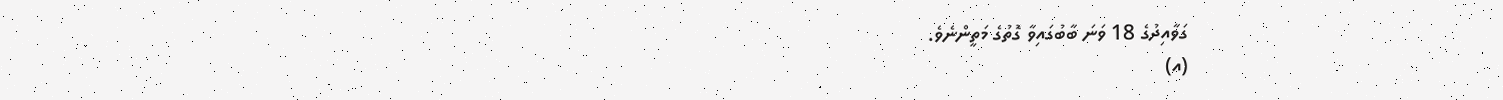ގަވާއިދުގެ 18 ވަނަ ބާބުގައިވާ ގޮތުގެ މަތީންނެވެ.
(އ)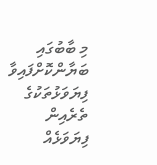މި ބާބުގައި ބަޔާންކޮށްފައިވާ ފިޔަވަޅުތަކުގެ ތެރެއިން ފިޔަވަޅެއް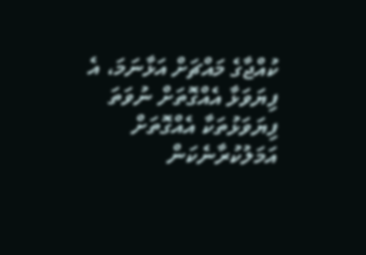ކުއްޖާގެ މައްޗަށް އަޅާނަމަ، އެ ފިޔަވަޅާ އެއްގޮތަށް ނުވަތަ ފިޔަވަޅުތަކާ އެއްގޮތަށް އަމަލުކުރާނެކަން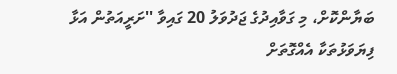ބަޔާންކޮށް، މި ގަވާއިދުގެ ޖަދުވަލު 20 ގައިވާ ''ށަރީއަތުން އަޅާ ފިޔަވަޅުތަކާ އެއްގޮތަށް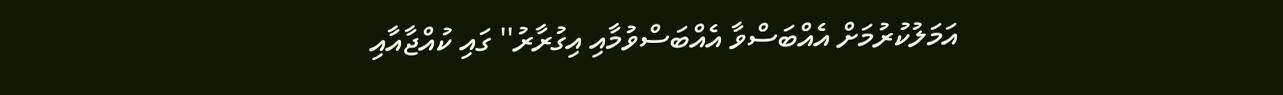އަމަލުކުރުމަށް އެއްބަސްވާ އެއްބަސްވުމާއި އިގުރާރު'' ގައި ކުއްޖާއާއި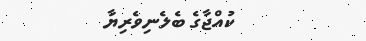ކުއްޖާގެ ބެލެނިވެރިޔާ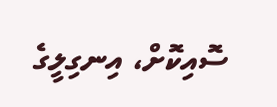ސޮއިކޮށް، އިނގިލީގެ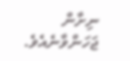ނިށާން ޖަހަންވާނެއެވެ.